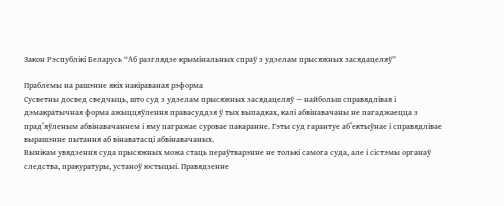Закон Рэспублікі Беларусь “Аб разглядзе крымінальных спраў з удзелам прысяжных засядацеляў”

Праблемы на рашэнне якіх накіраваная рэформа
Сусветны досвед сведчыць, што суд з удзелам прысяжных засядацеляў — найбольш справядлівая і дэмакратычная форма ажыццяўлення правасуддзя ў тых выпадках, калі абвінавачаны не пагаджаецца з прад’яўленым абвінавачаннем і яму пагражае суровае пакаранне. Гэты суд гарантуе аб’ектыўнае і справядлівае вырашэнне пытання аб вінаватасці абвінавачаных.
Вынікам увядзення суда прысяжных можа стаць пераўтварэнне не толькі самога суда, але і сістэмы органаў следства, пракуратуры, устаноў юстыцыі. Правядзенне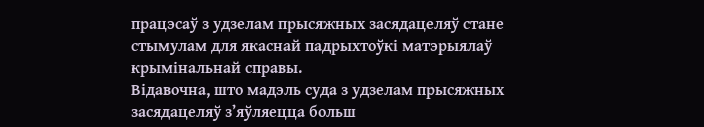працэсаў з удзелам прысяжных засядацеляў стане стымулам для якаснай падрыхтоўкі матэрыялаў крымінальнай справы.
Відавочна, што мадэль суда з удзелам прысяжных засядацеляў з’яўляецца больш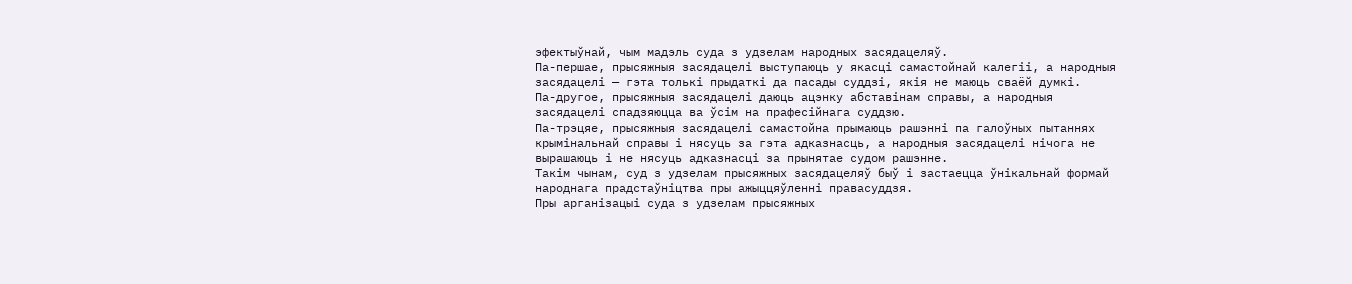эфектыўнай, чым мадэль суда з удзелам народных засядацеляў.
Па-першае, прысяжныя засядацелі выступаюць у якасці самастойнай калегіі, а народныя засядацелі — гэта толькі прыдаткі да пасады суддзі, якія не маюць сваёй думкі.
Па-другое, прысяжныя засядацелі даюць ацэнку абставінам справы, а народныя засядацелі спадзяюцца ва ўсім на прафесійнага суддзю.
Па-трэцяе, прысяжныя засядацелі самастойна прымаюць рашэнні па галоўных пытаннях крымінальнай справы і нясуць за гэта адказнасць, а народныя засядацелі нічога не вырашаюць і не нясуць адказнасці за прынятае судом рашэнне.
Такім чынам, суд з удзелам прысяжных засядацеляў быў і застаецца ўнікальнай формай народнага прадстаўніцтва пры ажыццяўленні правасуддзя.
Пры арганізацыі суда з удзелам прысяжных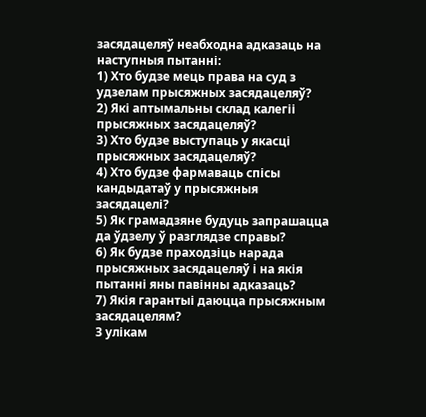засядацеляў неабходна адказаць на наступныя пытанні:
1) Хто будзе мець права на суд з удзелам прысяжных засядацеляў?
2) Які аптымальны склад калегіі прысяжных засядацеляў?
3) Хто будзе выступаць у якасці прысяжных засядацеляў?
4) Хто будзе фармаваць спісы кандыдатаў у прысяжныя засядацелі?
5) Як грамадзяне будуць запрашацца да ўдзелу ў разглядзе справы?
6) Як будзе праходзіць нарада прысяжных засядацеляў і на якія пытанні яны павінны адказаць?
7) Якія гарантыі даюцца прысяжным засядацелям?
З улікам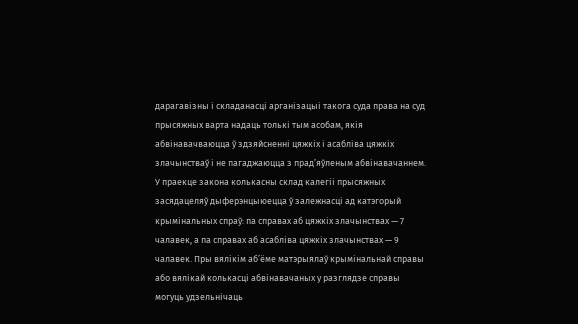дарагавізны і складанасці арганізацыі такога суда права на суд прысяжных варта надаць толькі тым асобам, якія абвінавачваюцца ў здзяйсненні цяжкіх і асабліва цяжкіх злачынстваў і не пагаджаюцца з прад’яўленым абвінавачаннем.
У праекце закона колькасны склад калегіі прысяжных засядацеляў дыферэнцыюецца ў залежнасці ад катэгорый крымінальных спраў: па справах аб цяжкіх злачынствах — 7 чалавек, а па справах аб асабліва цяжкіх злачынствах — 9 чалавек. Пры вялікім аб’ёме матэрыялаў крымінальнай справы або вялікай колькасці абвінавачаных у разглядзе справы могуць удзельнічаць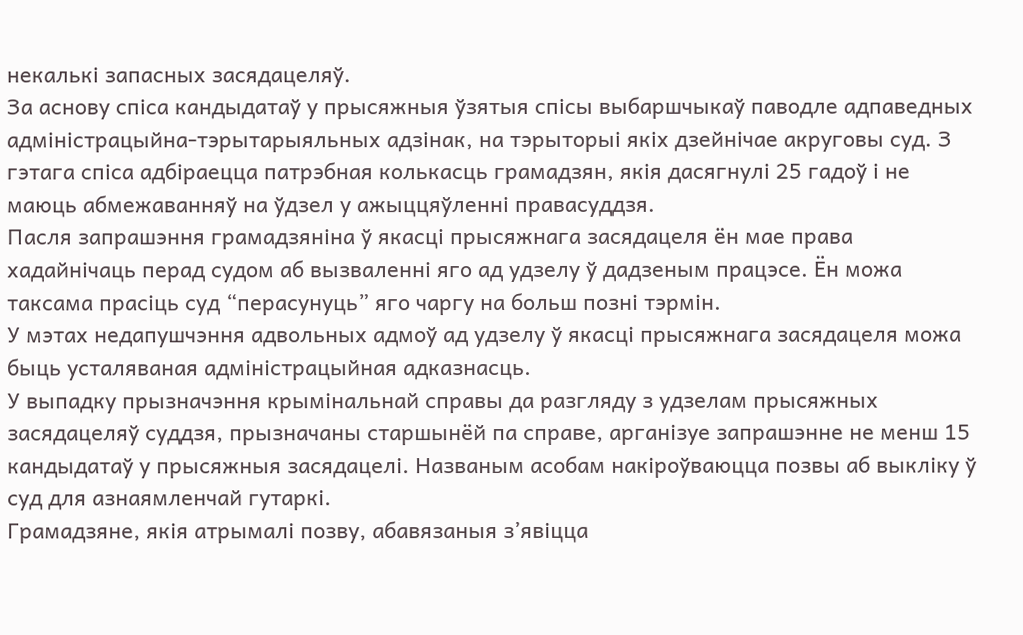некалькі запасных засядацеляў.
За аснову спіса кандыдатаў у прысяжныя ўзятыя спісы выбаршчыкаў паводле адпаведных адміністрацыйна-тэрытарыяльных адзінак, на тэрыторыі якіх дзейнічае акруговы суд. З гэтага спіса адбіраецца патрэбная колькасць грамадзян, якія дасягнулі 25 гадоў і не маюць абмежаванняў на ўдзел у ажыццяўленні правасуддзя.
Пасля запрашэння грамадзяніна ў якасці прысяжнага засядацеля ён мае права хадайнічаць перад судом аб вызваленні яго ад удзелу ў дадзеным працэсе. Ён можа таксама прасіць суд “перасунуць” яго чаргу на больш позні тэрмін.
У мэтах недапушчэння адвольных адмоў ад удзелу ў якасці прысяжнага засядацеля можа быць усталяваная адміністрацыйная адказнасць.
У выпадку прызначэння крымінальнай справы да разгляду з удзелам прысяжных засядацеляў суддзя, прызначаны старшынёй па справе, арганізуе запрашэнне не менш 15 кандыдатаў у прысяжныя засядацелі. Названым асобам накіроўваюцца позвы аб выкліку ў суд для азнаямленчай гутаркі.
Грамадзяне, якія атрымалі позву, абавязаныя з’явіцца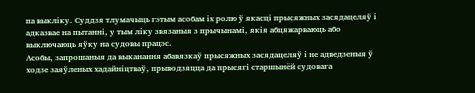па выкліку. Суддзя тлумачыць гэтым асобам іх ролю ў якасці прысяжных засядацеляў і адказвае на пытанні, у тым ліку звязаныя з прычынамі, якія абцяжарваюць або выключаюць яўку на судовы працэс.
Асобы, запрошаныя да выканання абавязкаў прысяжных засядацеляў і не адведзеныя ў ходзе заяўленых хадайніцтваў, прыводзяцца да прысягі старшынёй судовага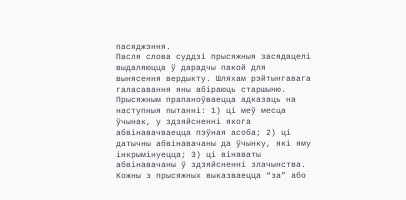пасяджэння.
Пасля слова суддзі прысяжныя засядацелі выдаляюцца ў дарадчы пакой для вынясення вердыкту. Шляхам рэйтынгавага галасавання яны абіраюць старшыню. Прысяжным прапаноўваецца адказаць на наступныя пытанні: 1) ці меў месца ўчынак, у здзяйсненні якога абвінавачваецца пэўная асоба; 2) ці датычны абвінавачаны да ўчынку, які яму інкрымінуецца; 3) ці вінаваты абвінавачаны ў здзяйсненні злачынства.
Кожны з прысяжных выказваецца “за” або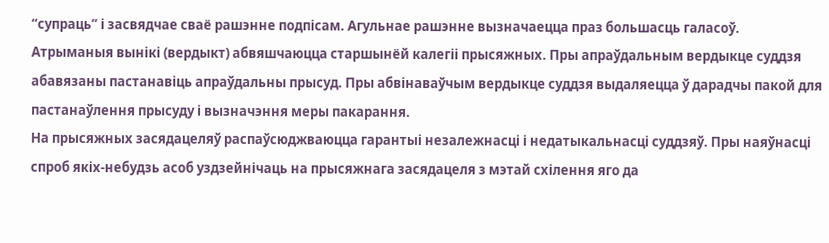“супраць” і засвядчае сваё рашэнне подпісам. Агульнае рашэнне вызначаецца праз большасць галасоў.
Атрыманыя вынікі (вердыкт) абвяшчаюцца старшынёй калегіі прысяжных. Пры апраўдальным вердыкце суддзя абавязаны пастанавіць апраўдальны прысуд. Пры абвінаваўчым вердыкце суддзя выдаляецца ў дарадчы пакой для пастанаўлення прысуду і вызначэння меры пакарання.
На прысяжных засядацеляў распаўсюджваюцца гарантыі незалежнасці і недатыкальнасці суддзяў. Пры наяўнасці спроб якіх-небудзь асоб уздзейнічаць на прысяжнага засядацеля з мэтай схілення яго да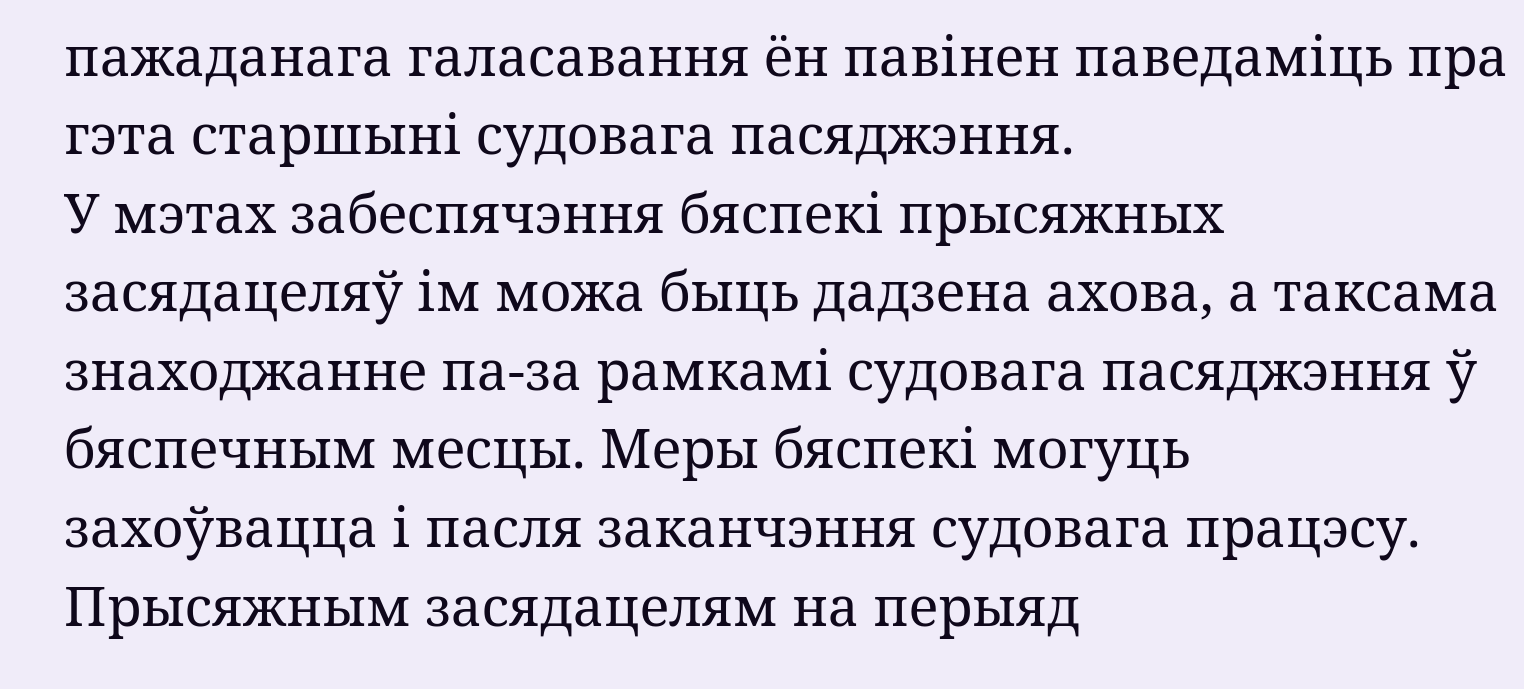пажаданага галасавання ён павінен паведаміць пра гэта старшыні судовага пасяджэння.
У мэтах забеспячэння бяспекі прысяжных засядацеляў ім можа быць дадзена ахова, а таксама знаходжанне па-за рамкамі судовага пасяджэння ў бяспечным месцы. Меры бяспекі могуць захоўвацца і пасля заканчэння судовага працэсу.
Прысяжным засядацелям на перыяд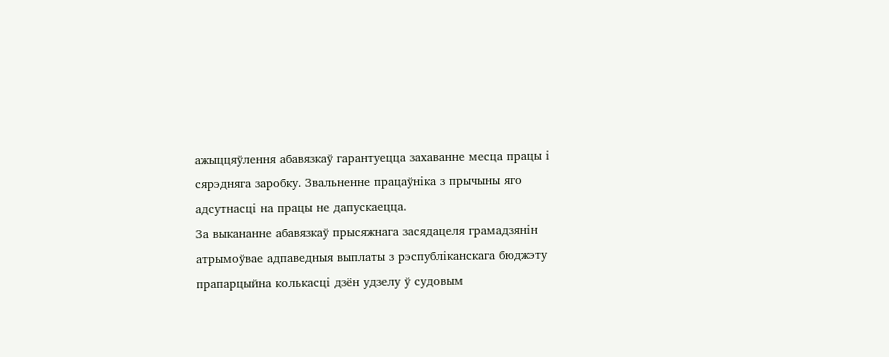ажыццяўлення абавязкаў гарантуецца захаванне месца працы і сярэдняга заробку. Звальненне працаўніка з прычыны яго адсутнасці на працы не дапускаецца.
За выкананне абавязкаў прысяжнага засядацеля грамадзянін атрымоўвае адпаведныя выплаты з рэспубліканскага бюджэту прапарцыйна колькасці дзён удзелу ў судовым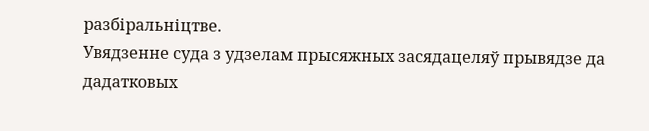разбіральніцтве.
Увядзенне суда з удзелам прысяжных засядацеляў прывядзе да дадатковых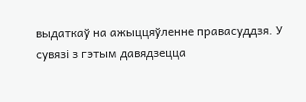выдаткаў на ажыццяўленне правасуддзя. У сувязі з гэтым давядзецца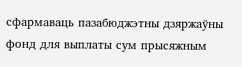сфармаваць пазабюджэтны дзяржаўны фонд для выплаты сум прысяжным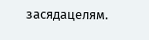засядацелям.